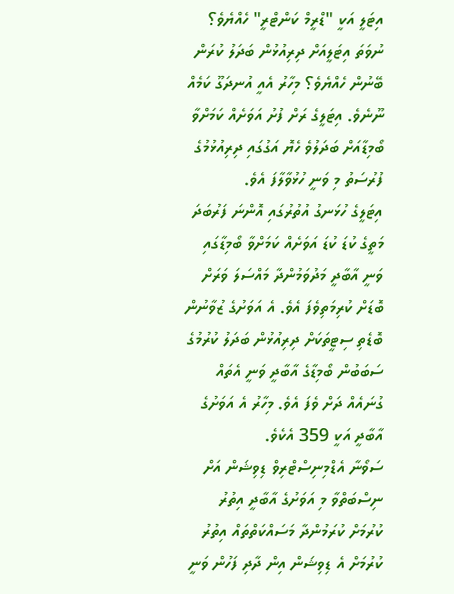އިޓަލީ އަކީ "ޑްރީމް ކަންޓްރީ" ހެއްޔެވެ؟ ނުވަތަ އިޓަލީއަށް ދިރިއުޅުން ބަދަލު ކުރަން ބޭނުން ހެއްޔެވެ؟ މިހާރު އެއީ އުނދަގޫ ކަމެއް ނޫނެވެ. އިޓަލީގެ ރަށް ފުށު އަވަށެއް ކަމަށްވާ ބޯމިޑާއަށް ބަދަލުވެ ހެޔޮ އަގުގައި ދިރިއުޅުމުގެ ފުރުސަތު މި ވަނީ ހުޅުވާލާފަ އެވެ.
އިޓަލީގެ ހުޅަނގު އުތުރުގައި އޮންނަ ފަރުބަދަ މަތީގެ ކުޑަ ކުޑަ އަވަށެއް ކަމަށްވާ ބޯމިޑާގައި ވަނީ އާބާދީ މަދުވަމުންދާ މައްސަލަ ވަރަށް ބޮޑަށް ކުރިމަތިވެފަ އެވެ. އެ އަވަށުގެ ޒުވާނުން ބޮޑެތި ސިޓީތަކަށް ދިރިއުޅުން ބަދަލު ކުރުމުގެ ސަބަބުން ބޯމިޑާގެ އާބާދީ ވަނީ އެތައް ގުނައެއް ދަށް ވެފަ އެވެ. މިހާރު އެ އަވަށުގެ އާބާދީ އަކީ 359 އެކެވެ.
ސަވޯނާ އެޑްމިނިސްޓްރިވް ޑިވިޝަން އަށް ނިސްބަތްވާ މި އަވަށުގެ އާބާދީ އިތުރު ކުރުމަށް ކުރަމުންދާ މަސައްކަތްތައް އިތުރު ކުރުމަށް އެ ޑިވިޝަން އިން ދާދި ފަހުން ވަނީ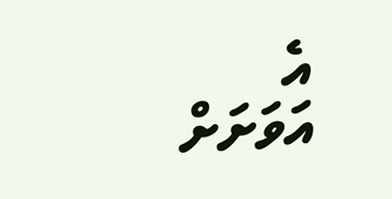އެ އަވަށަށް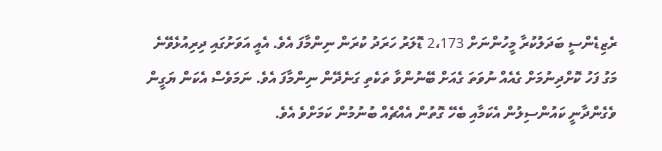ރެޒިޑެންސީ ބަދަލުކުރާ މީހުންނަށް 2،173 ޑޮލަރު ހަރަދު ކުރަން ނިންމާފަ އެވެ. އެއީ އަވަށުގައި ދިރިއުޅެވޭނެ މަގު ފަހު ކޮށްދިނުމަށް ގެއެއް ނުވަތަ ގެއަށް ބޭނުންވާ ތަކެތި ގަނެދޭން ނިންމާފަ އެވެ. ނަމަވެސް އެކަން ޔަގީން ވެގެންދާނީ ކައުންސިލުން އެކަމާއި ބެހޭ ގޮތުން އެއްޗެއް ބުނުމުން ކަމަށްވެ އެވެ.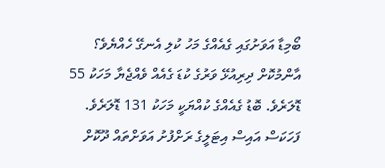ބޯމިޑާ އަވަށުގައި ގެއެއްގެ މަހު ކުލި އެނގޭ ހެއްޔެވެ؟ އާންމުކޮށް ދިރިއުޅޭ ވަރުގެ ކުޑަ ގެއެއް ވެއްޖެޔާ މަހަކު 55 ޑޮލަރެވެ. ބޮޑު ގެއެއްގެ ކުއްޔަކީ މަހަކު 131 ޑޮލަރެވެ.
ފަހަކަސް އައިސް އިޓަލީގެ ރަށްފުށު އަވަށްތައް ދޫކޮށް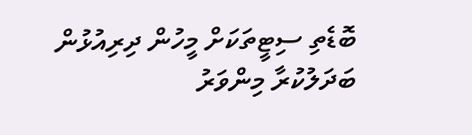ބޮޑެތި ސިޓީތަކަށް މީހުން ދިރިއުޅުން ބަދަލުކުރާ މިންވަރު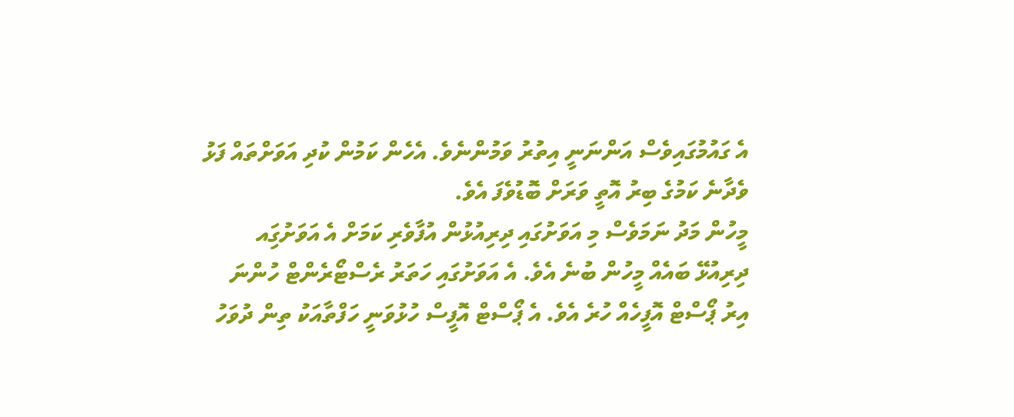އެ ގައުމުގައިވެސް އަންނަނީ އިތުރު ވަމުންނެވެ. އެހެން ކަމުން ކުދި އަވަށްތައް ފަޅު ވެދާނެ ކަމުގެ ބިރު އޮތީ ވަރަށް ބޮޑުވެފަ އެވެ.
މީހުން މަދު ނަމަވެސް މި އަވަށުގައި ދިރިއުޅުން އުފާވެރި ކަމަށް އެ އަވަށުގަިއ ދިރިއުޅޭ ބައެއް މީހުން ބުނެ އެވެ. އެ އަވަށުގައި ހަތަރު ރެސްޓޯރެންޓް ހުންނަ އިރު ޕޯސްޓް އޮފީހެއް ހުރެ އެވެ. އެ ޕޯސްޓް އޮފީސް ހުޅުވަނީ ހަފްތާއަކު ތިން ދުވަހު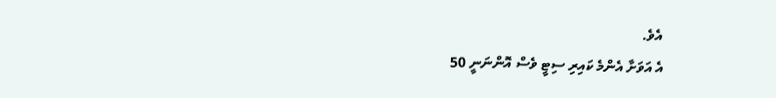އެވެ.
އެ އަވަށާ އެންމެ ކައިރި ސިޓީ ވެސް އޮންނަނީ 50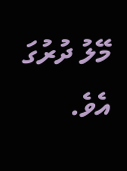މޭލު ދުރުގަ އެވެ.